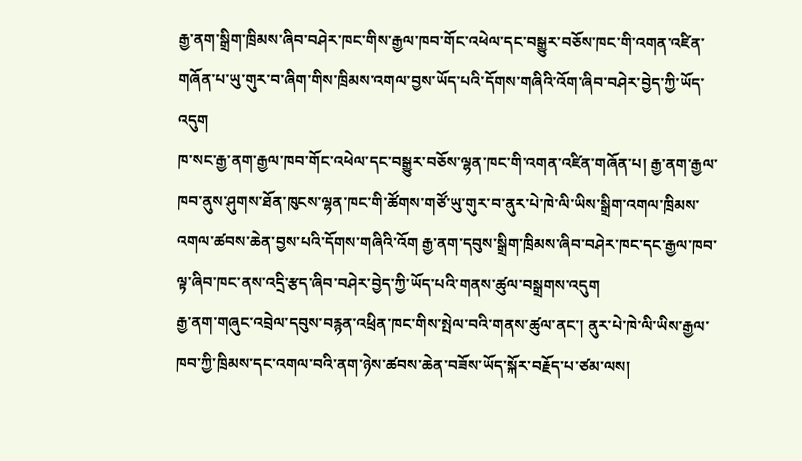རྒྱ་ནག་སྒྲིག་ཁྲིམས་ཞིབ་བཤེར་ཁང་གིས་རྒྱལ་ཁབ་གོང་འཕེལ་དང་བསྒྱུར་བཅོས་ཁང་གི་འགན་འཛིན་གཞོན་པ་ཡུ་གུར་བ་ཞིག་གིས་ཁྲིམས་འགལ་བྱས་ཡོད་པའི་དོགས་གཞིའི་འོག་ཞིབ་བཤེར་བྱེད་ཀྱི་ཡོད་འདུག
ཁ་སང་རྒྱ་ནག་རྒྱལ་ཁབ་གོང་འཕེལ་དང་བསྒྱུར་བཅོས་ལྷན་ཁང་གི་འགན་འཛིན་གཞོན་པ། རྒྱ་ནག་རྒྱལ་ཁབ་ནུས་ཤུགས་ཐོན་ཁུངས་ལྷན་ཁང་གི་ཚོགས་གཙོ་ཡུ་གུར་བ་ནུར་པེ་ཁེ་ལི་ཡིས་སྒྲིག་འགལ་ཁྲིམས་འགལ་ཚབས་ཆེན་བྱས་པའི་དོགས་གཞིའི་འོག རྒྱ་ནག་དབུས་སྒྲིག་ཁྲིམས་ཞིབ་བཤེར་ཁང་དང་རྒྱལ་ཁབ་ལྟ་ཞིབ་ཁང་ནས་འདྲི་རྩད་ཞིབ་བཤེར་བྱེད་ཀྱི་ཡོད་པའི་གནས་ཚུལ་བསྒྲགས་འདུག
རྒྱ་ནག་གཞུང་འབྲེལ་དབུས་བརྙན་འཕྲིན་ཁང་གིས་སྤེལ་བའི་གནས་ཚུལ་ནང་། ནུར་པེ་ཁེ་ལི་ཡིས་རྒྱལ་ཁབ་ཀྱི་ཁྲིམས་དང་འགལ་བའི་ནག་ཉེས་ཚབས་ཆེན་བཟོས་ཡོད་སྐོར་བརྗོད་པ་ཙམ་ལས།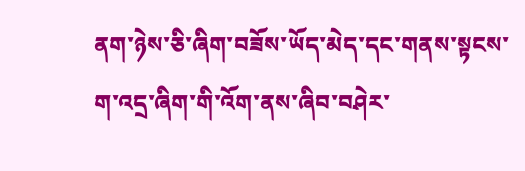ནག་ཉེས་ཅི་ཞིག་བཟོས་ཡོད་མེད་དང་གནས་སྟངས་ག་འདྲ་ཞིག་གི་འོག་ནས་ཞིབ་བཤེར་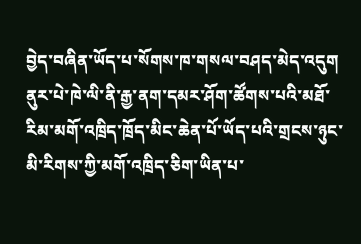བྱེད་བཞིན་ཡོད་པ་སོགས་ཁ་གསལ་བཤད་མེད་འདུག
ནུར་པེ་ཁེ་ལི་ནི་རྒྱ་ནག་དམར་ཤོག་ཚོགས་པའི་མཐོ་རིམ་མགོ་འཁྲིད་ཁྲོད་མིང་ཆེན་པོ་ཡོད་པའི་གྲངས་ཉུང་མི་རིགས་ཀྱི་མགོ་འཁྲིད་ཅིག་ཡིན་པ་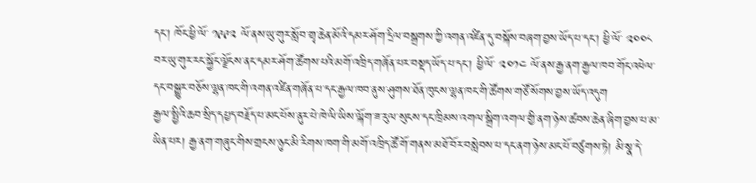དང་། ཁོང་ཕྱི་ལོ་ ༡༩༩༢ ལོ་ནས་ཡུ་གུར་སློབ་གྲྭ་ཆེན་མོའི་དམར་ཤོག་དྲིལ་བསྒྲགས་ཀྱི་འགན་འཛིན་དུ་བསྐོས་བཞག་བྱས་ཡོད་པ་དང་། ཕྱི་ལོ་ ༢༠༠༨ བར་ཡུ་གུར་རང་སྐྱོང་ལྗོངས་ནང་དམར་ཤོག་ཚོགས་པའི་མགོ་འཁྲིད་གཞོན་པར་བསྡད་ཡོད་པ་དང་། ཕྱི་ལོ་ ༢༠༡༤ ལོ་ནས་རྒྱ་ནག་རྒྱལ་ཁབ་གོང་འཕེལ་དང་བསྒྱུར་བཅོས་ལྷན་ཁང་གི་འགན་འཛིན་གཞོན་པ་དང་རྒྱལ་ཁབ་ནུས་ཤུགས་ཐོན་ཁུངས་ལྷན་ཁང་གི་ཚོགས་གཙོ་སོགས་བྱས་ཡོད་འདུག
རྒྱལ་སྤྱིའི་ཆབ་སྲིད་དཔྱད་བརྗོད་པ་མང་པོས་ནུར་པེ་ཁེ་ལི་ཡིས་ལྐོག་ཟ་རུལ་སུངས་དང་ཁྲིམས་འགལ་སྒྲིག་འགལ་གྱི་ནག་ཉེས་ཚབས་ཆེན་ཞིག་བྱས་པ་མ་ཡིན་པར། རྒྱ་ནག་གཞུང་གིས་གྲངས་ཉུང་མི་རིགས་ཁག་གི་མགོ་འཁྲིད་ཚོ་གོ་གནས་མཐོ་བོར་བསླེབས་པ་དང་ནག་ཉེས་མང་པོ་བཙུགས་ཏེ། མི་སྣ་དེ་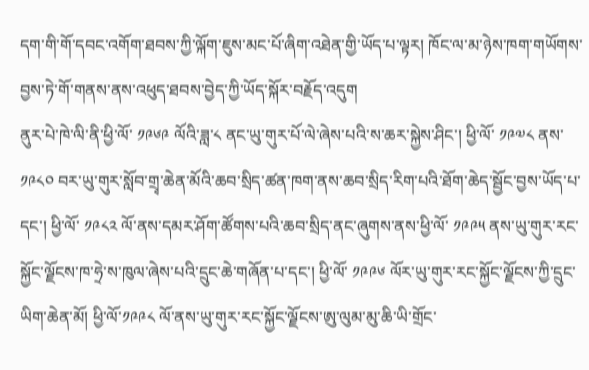དག་གི་གོ་དབང་འགོག་ཐབས་ཀྱི་ལྐོག་ཇུས་མང་པོ་ཞིག་འཐེན་གྱི་ཡོད་པ་ལྟར། ཁོང་ལ་མ་ཉེས་ཁག་གཡོགས་བྱས་ཏེ་གོ་གནས་ནས་འཕུད་ཐབས་བྱེད་ཀྱི་ཡོད་སྐོར་བརྗོད་འདུག
ནུར་པེ་ཁེ་ལི་ནི་ཕྱི་ལོ་ ༡༩༦༩ ལོའི་ཟླ་༨ ནང་ཡུ་གུར་པོ་ལེ་ཞེས་པའི་ས་ཆར་སྐྱེས་ཤིང་། ཕྱི་ལོ་ ༡༩༧༨ ནས་ ༡༩༨༠ བར་ཡུ་གུར་སློབ་གྲྭ་ཆེན་མོའི་ཆབ་སྲིད་ཚན་ཁག་ནས་ཆབ་སྲིད་རིག་པའི་ཐོག་ཆེད་སྦྱོང་བྱས་ཡོད་པ་དང་། ཕྱི་ལོ་ ༡༩༨༢ ལོ་ནས་དམར་ཤོག་ཚོགས་པའི་ཆབ་སྲིད་ནང་ཞུགས་ནས་ཕྱི་ལོ་ ༡༩༩༥ ནས་ཡུ་གུར་རང་སྐྱོང་ལྗོངས་ཁ་ཧྲེ་ས་ཁུལ་ཞེས་པའི་དྲུང་ཆེ་གཞོན་པ་དང་། ཕྱི་ལོ་ ༡༩༩༦ ལོར་ཡུ་གུར་རང་སྐྱོང་ལྗོངས་ཀྱི་དྲུང་ཡིག་ཆེན་མོ། ཕྱི་ལོ་༡༩༩༨ ལོ་ནས་ཡུ་གུར་རང་སྐྱོང་ལྗོངས་ཨུ་ལུམ་མུ་ཆི་ཡི་གྲོང་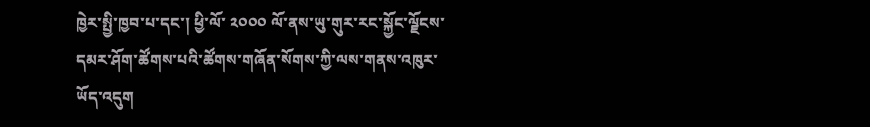ཁྱེར་སྤྱི་ཁྱབ་པ་དང་། ཕྱི་ལོ་ ༢༠༠༠ ལོ་ནས་ཡུ་གུར་རང་སྐྱོང་ལྗོངས་དམར་ཤོག་ཚོགས་པའི་ཚོགས་གཞོན་སོགས་ཀྱི་ལས་གནས་འཁུར་ཡོད་འདུག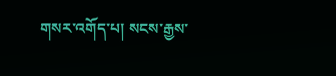གསར་འགོད་པ། སངས་རྒྱས་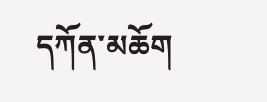དཀོན་མཆོག